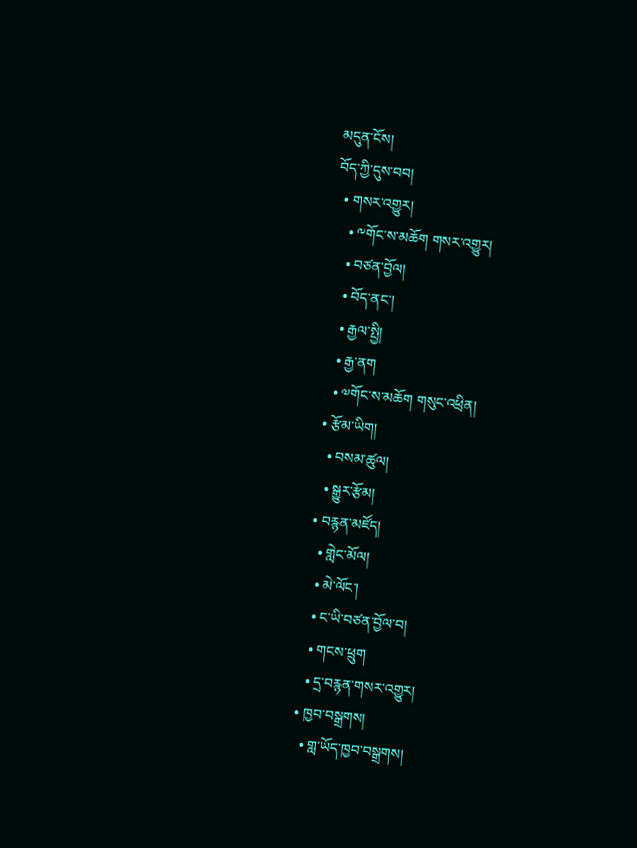མདུན་ངོས།
བོད་ཀྱི་དུས་བབ།
  • གསར་འགྱུར།
    • ༸གོང་ས་མཆོག གསར་འགྱུར།
    • བཙན་བྱོལ།
    • བོད་ནང་།
    • རྒྱལ་སྤྱི།
    • རྒྱ་ནག
    • ༧གོང་ས་མཆོག གསུང་འཕྲིན།
  • རྩོམ་ཡིག།
    • བསམ་ཚུལ།
    • སྒྱུར་རྩོམ།
  • བརྙན་མཛོད།
    • གླེང་མོལ།
    • མེ་ལོང་།
    • ང་ཡི་བཙན་བྱོལ་བ།
    • གངས་ཕྲུག
    • དྲ་བརྙན་གསར་འགྱུར།
  • ཁྱབ་བསྒྲགས།
    • གླ་ཡོད་ཁྱབ་བསྒྲགས།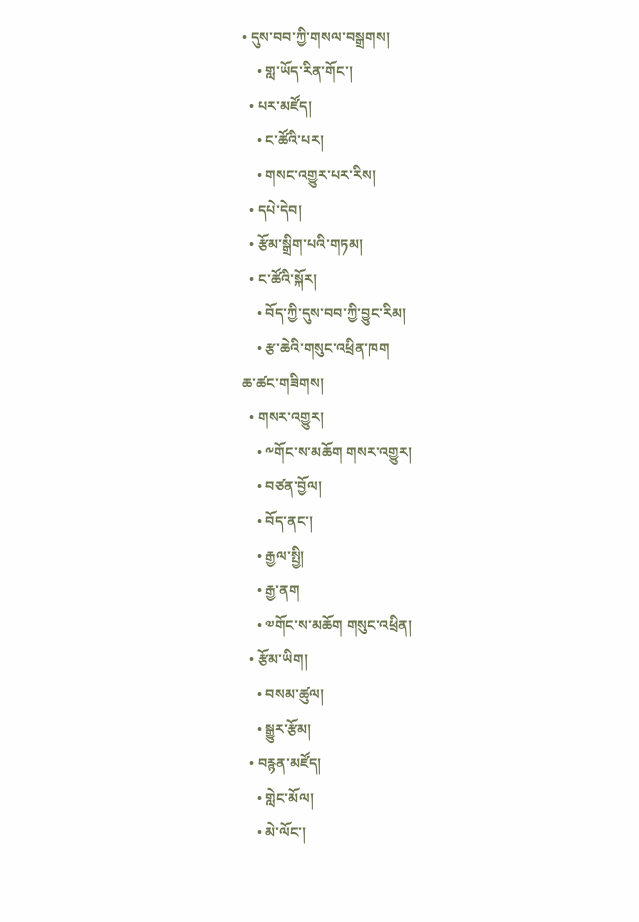• དུས་བབ་ཀྱི་གསལ་བསྒྲགས།
    • གླ་ཡོད་རིན་གོང་།
  • པར་མཛོད།
    • ང་ཚོའི་པར།
    • གསང་འགྱུར་པར་རིས།
  • དཔེ་དེབ།
  • རྩོམ་སྒྲིག་པའི་གཏམ།
  • ང་ཚོའི་སྐོར།
    • བོད་ཀྱི་དུས་བབ་ཀྱི་བྱུང་རིམ།
    • རྩ་ཆེའི་གསུང་འཕྲིན་ཁག
ཆ་ཚང་གཟིགས།
  • གསར་འགྱུར།
    • ༸གོང་ས་མཆོག གསར་འགྱུར།
    • བཙན་བྱོལ།
    • བོད་ནང་།
    • རྒྱལ་སྤྱི།
    • རྒྱ་ནག
    • ༧གོང་ས་མཆོག གསུང་འཕྲིན།
  • རྩོམ་ཡིག།
    • བསམ་ཚུལ།
    • སྒྱུར་རྩོམ།
  • བརྙན་མཛོད།
    • གླེང་མོལ།
    • མེ་ལོང་།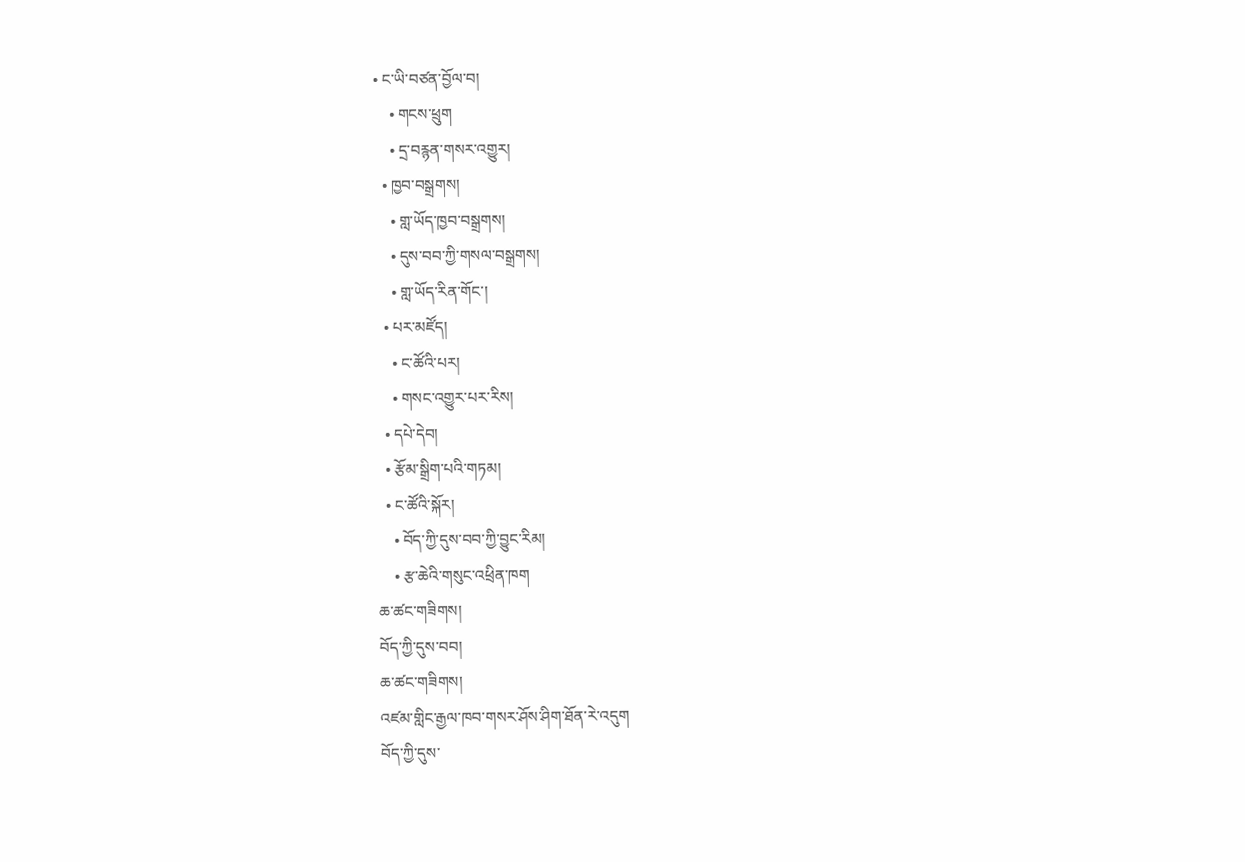• ང་ཡི་བཙན་བྱོལ་བ།
    • གངས་ཕྲུག
    • དྲ་བརྙན་གསར་འགྱུར།
  • ཁྱབ་བསྒྲགས།
    • གླ་ཡོད་ཁྱབ་བསྒྲགས།
    • དུས་བབ་ཀྱི་གསལ་བསྒྲགས།
    • གླ་ཡོད་རིན་གོང་།
  • པར་མཛོད།
    • ང་ཚོའི་པར།
    • གསང་འགྱུར་པར་རིས།
  • དཔེ་དེབ།
  • རྩོམ་སྒྲིག་པའི་གཏམ།
  • ང་ཚོའི་སྐོར།
    • བོད་ཀྱི་དུས་བབ་ཀྱི་བྱུང་རིམ།
    • རྩ་ཆེའི་གསུང་འཕྲིན་ཁག
ཆ་ཚང་གཟིགས།
བོད་ཀྱི་དུས་བབ།
ཆ་ཚང་གཟིགས།
འཛམ་གླིང་རྒྱལ་ཁབ་གསར་ཤོས་ཤིག་ཐོན་རེ་འདུག
བོད་ཀྱི་དུས་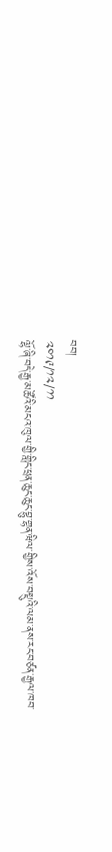བབ།
༢༠༡༩/༡༢/༡༡
ལྷོ་ཞི་བདེ་རྒྱ་མཚོའི་མངའ་ཁུལ་གྱི་གླིང་ཕྲན་ཆུང་ཆུང་བྷུ་གྷན་ཝིལ་གྱིས་འོས་བསྡུའི་ལམ་ནས་རང་བཙན་རྒྱལ་ཁབ་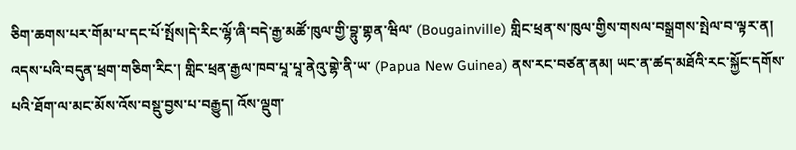ཅིག་ཆགས་པར་གོམ་པ་དང་པོ་སྤོས།དེ་རིང་ལྷོ་ཞི་བདེ་རྒྱ་མཚོ་ཁུལ་གྱི་བྷུ་གྷན་ཝིལ་ (Bougainville) གླིང་ཕྲན་ས་ཁུལ་གྱིས་གསལ་བསྒྲགས་སྤེལ་བ་ལྟར་ན། འདས་པའི་བདུན་ཕྲག་གཅིག་རིང་། གླིང་ཕྲན་རྒྱལ་ཁབ་པཱ་པཱ་ནེའུ་གྷེ་ནི་ཡ་ (Papua New Guinea) ནས་རང་བཙན་ནམ། ཡང་ན་ཚད་མཐོའི་རང་སྐྱོང་དགོས་པའི་ཐོག་ལ་མང་མོས་འོས་བསྡུ་བྱས་པ་བརྒྱུད། འོས་ལྡུག་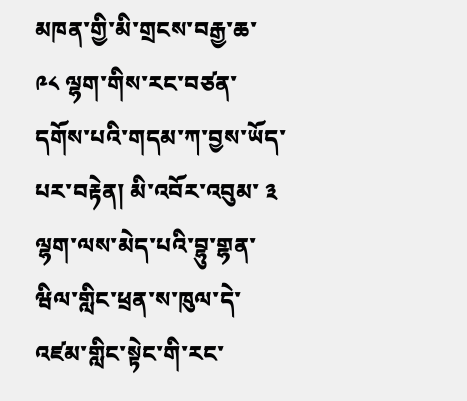མཁན་གྱི་མི་གྲངས་བརྒྱ་ཆ་ ༩༨ ལྷག་གིས་རང་བཙན་དགོས་པའི་གདམ་ཀ་བྱས་ཡོད་པར་བརྟེན། མི་འབོར་འབུམ་ ༣ ལྷག་ལས་མེད་པའི་བྷུ་གྷན་ཝིལ་གླིང་ཕྲན་ས་ཁུལ་དེ་འཛམ་གླིང་སྟེང་གི་རང་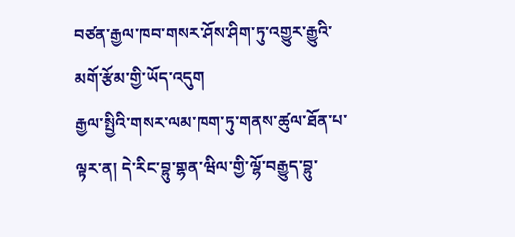བཙན་རྒྱལ་ཁབ་གསར་ཤོས་ཤིག་ཏུ་འགྱུར་རྒྱུའི་མགོ་རྩོམ་གྱི་ཡོད་འདུག
རྒྱལ་སྤྱིའི་གསར་ལམ་ཁག་ཏུ་གནས་ཚུལ་ཐོན་པ་ལྟར་ན། དེ་རིང་བྷུ་གྷན་ཝིལ་གྱི་ལྷོ་བརྒྱུད་བྷུ་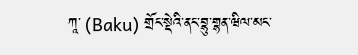ཀཱ་ (Baku) གྲོང་སྡེའི་ནང་བྷུ་གྷན་ཝིལ་མང་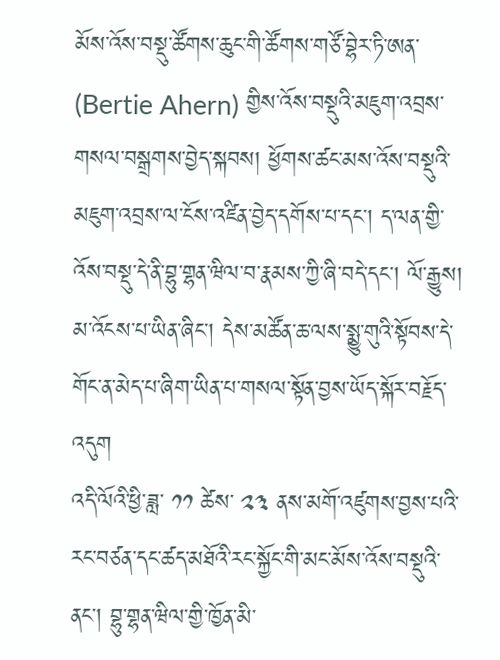མོས་འོས་བསྡུ་ཚོགས་ཆུང་གི་ཚོགས་གཙོ་བྷེར་ཏི་ཨན་ (Bertie Ahern) གྱིས་འོས་བསྡུའི་མཇུག་འབྲས་གསལ་བསྒྲགས་བྱེད་སྐབས། ཕྱོགས་ཚང་མས་འོས་བསྡུའི་མཇུག་འབྲས་ལ་ངོས་འཛིན་བྱེད་དགོས་པ་དང་། ད་ལན་གྱི་འོས་བསྡུ་དེ་ནི་བྷུ་གྷན་ཝིལ་བ་རྣམས་ཀྱི་ཞི་བདེ་དང་། ལོ་རྒྱུས། མ་འོངས་པ་ཡིན་ཞིང་། དེས་མཚོན་ཆ་ལས་སྨྱུ་གུའི་སྟོབས་དེ་གོང་ན་མེད་པ་ཞིག་ཡིན་པ་གསལ་སྟོན་བྱས་ཡོད་སྐོར་བརྗོད་འདུག
འདི་ལོའི་ཕྱི་ཟླ་ ༡༡ ཚེས་ ༢༣ ནས་མགོ་འཛུགས་བྱས་པའི་རང་བཙན་དང་ཚད་མཐོའི་རང་སྐྱོང་གི་མང་མོས་འོས་བསྡུའི་ནང་། བྷུ་གྷན་ཝིལ་གྱི་ཁྱོན་མི་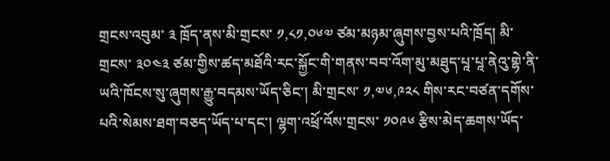གྲངས་འབུམ་ ༣ ཁྲོད་ནས་མི་གྲངས་ ༡,༨༡,༠༦༧ ཙམ་མཉམ་ཞུགས་བྱས་པའི་ཁྲོད། མི་གྲངས་ ༣༠༤༣ ཙམ་གྱིས་ཚད་མཐོའི་རང་སྐྱོང་གི་གནས་བབ་འོག་མུ་མཐུད་པཱ་པཱ་ནེའུ་གྷེ་ནི་ཡའི་ཁོངས་སུ་ཞུགས་རྒྱུ་བདམས་ཡོད་ཅིང་། མི་གྲངས་ ༡,༧༦,༩༢༨ གིས་རང་བཙན་དགོས་པའི་སེམས་ཐག་བཅད་ཡོད་པ་དང་། ལྷག་འཕྲོ་འོས་གྲངས་ ༡༠༩༦ རྩིས་མེད་ཆགས་ཡོད་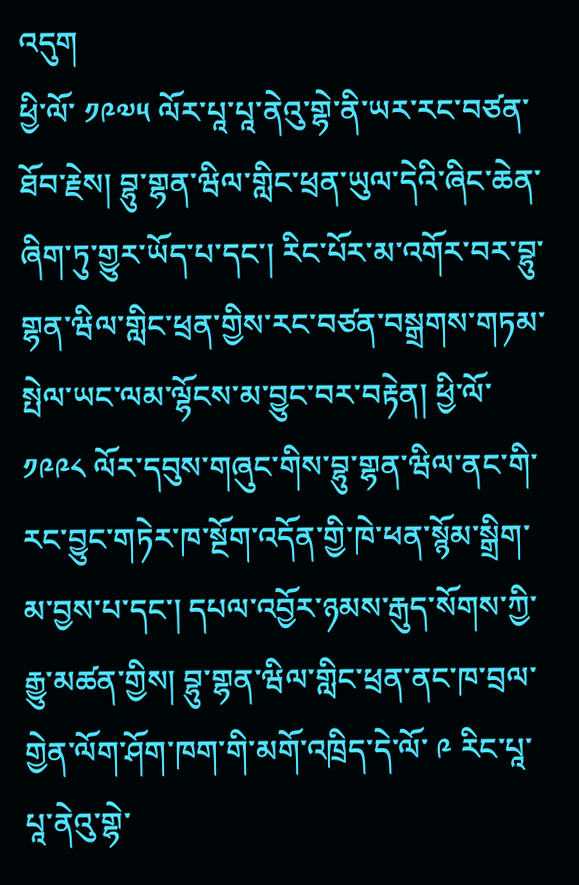འདུག
ཕྱི་ལོ་ ༡༩༧༥ ལོར་པཱ་པཱ་ནེའུ་གྷེ་ནི་ཡར་རང་བཙན་ཐོབ་རྗེས། བྷུ་གྷན་ཝིལ་གླིང་ཕྲན་ཡུལ་དེའི་ཞིང་ཆེན་ཞིག་ཏུ་གྱུར་ཡོད་པ་དང་། རིང་པོར་མ་འགོར་བར་བྷུ་གྷན་ཝིལ་གླིང་ཕྲན་གྱིས་རང་བཙན་བསྒྲགས་གཏམ་སྤེལ་ཡང་ལམ་ལྷོངས་མ་བྱུང་བར་བརྟེན། ཕྱི་ལོ་ ༡༩༩༨ ལོར་དབུས་གཞུང་གིས་བྷུ་གྷན་ཝིལ་ནང་གི་རང་བྱུང་གཏེར་ཁ་སྔོག་འདོན་གྱི་ཁེ་ཕན་སྙོམ་སྒྲིག་མ་བྱས་པ་དང་། དཔལ་འབྱོར་ཉམས་རྒུད་སོགས་ཀྱི་རྒྱུ་མཚན་གྱིས། བྷུ་གྷན་ཝིལ་གླིང་ཕྲན་ནང་ཁ་བྲལ་གྱེན་ལོག་ཤོག་ཁག་གི་མགོ་འཁྲིད་དེ་ལོ་ ༩ རིང་པཱ་པཱ་ནེའུ་གྷེ་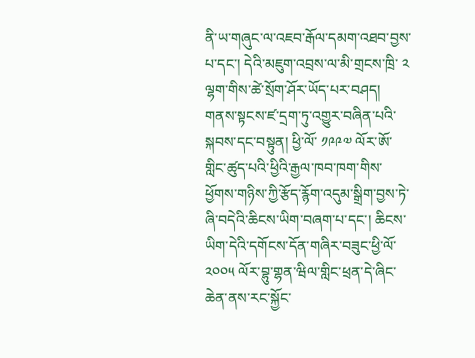ནི་ཡ་གཞུང་ལ་འཇབ་རྒོལ་དམག་འཐབ་བྱས་པ་དང་། དེའི་མཇུག་འབྲས་ལ་མི་གྲངས་ཁྲི་ ༢ ལྷག་གིས་ཚེ་སྲོག་ཤོར་ཡོད་པར་བཤད། གནས་སྟངས་ཛ་དྲག་ཏུ་འགྱུར་བཞིན་པའི་སྐབས་དང་བསྟུན། ཕྱི་ལོ་ ༡༩༩༧ ལོར་ཨོ་གླིང་ཚུད་པའི་ཕྱིའི་རྒྱལ་ཁབ་ཁག་གིས་ཕྱོགས་གཉིས་ཀྱི་རྩོད་རྙོག་འདུམ་སྒྲིག་བྱས་ཏེ་ཞི་བདེའི་ཆིངས་ཡིག་བཞག་པ་དང་། ཆིངས་ཡིག་དེའི་དགོངས་དོན་གཞིར་བཟུང་ཕྱི་ལོ་ ༢༠༠༥ ལོར་བྷུ་གྷན་ཝིལ་གླིང་ཕྲན་དེ་ཞིང་ཆེན་ནས་རང་སྐྱོང་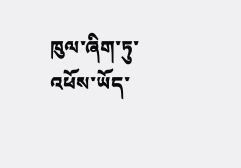ཁུལ་ཞིག་ཏུ་འཕོས་ཡོད་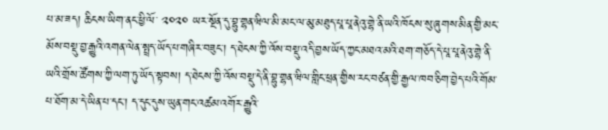པ་མ་ཟད། ཆིངས་ཡིག་ནང་ཕྱི་ལོ་ ༢༠༢༠ ཡར་སྔོན་དུ་བྷུ་གྷན་ཝིལ་མི་མང་ལ་མུ་མཐུད་པཱ་པཱ་ནེའུ་གྷེ་ནི་ཡའི་ཁོངས་སུ་ཞུགས་མིན་གྱི་མང་མོས་བསྡུ་བྱ་རྒྱུའི་འགན་ལེན་སྤྲད་ཡོད་པ་གཞིར་བཟུང་། ད་ཐེངས་ཀྱི་འོས་བསྡུ་འདི་བྱས་ཡོད་ཀྱང་མཐའ་མའི་ཐག་གཅོད་དེ་པཱ་པཱ་ནེའུ་གྷེ་ནི་ཡའི་གྲོས་ཚོགས་ཀྱི་ལག་ཏུ་ཡོད་སྟབས། ད་ཐེངས་ཀྱི་འོས་བསྡུ་དེ་ནི་བྷུ་གྷན་ཝིལ་གླིང་ཕྲན་གྱིས་རང་བཙན་གྱི་རྒྱལ་ཁབ་ཅིག་བྱེད་པའི་གོམ་པ་ཐོག་མ་དེ་ཡིན་པ་དང་། ད་དུང་དུས་ཡུན་གང་འཚམ་འགོར་རྒྱུའི་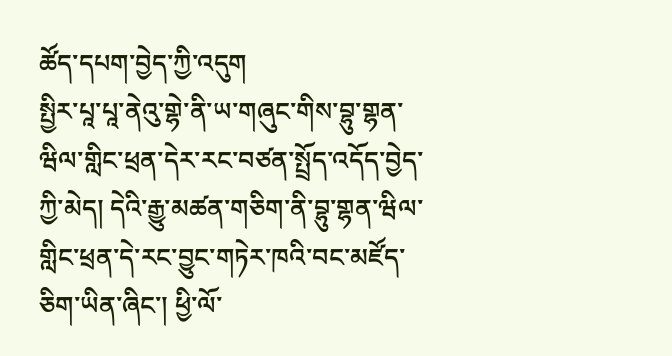ཚོད་དཔག་བྱེད་ཀྱི་འདུག
སྤྱིར་པཱ་པཱ་ནེའུ་གྷེ་ནི་ཡ་གཞུང་གིས་བྷུ་གྷན་ཝིལ་གླིང་ཕྲན་དེར་རང་བཙན་སྤྲོད་འདོད་བྱེད་ཀྱི་མེད། དེའི་རྒྱུ་མཚན་གཅིག་ནི་བྷུ་གྷན་ཝིལ་གླིང་ཕྲན་དེ་རང་བྱུང་གཏེར་ཁའི་བང་མཛོད་ཅིག་ཡིན་ཞིང་། ཕྱི་ལོ་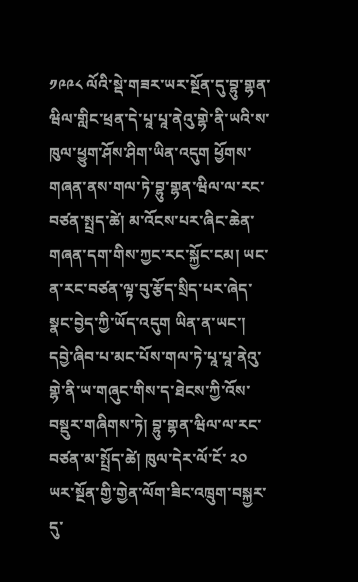༡༩༩༨ ལོའི་སྡེ་གཟར་ཡར་སྔོན་དུ་བྷུ་གྷན་ཝིལ་གླིང་ཕྲན་དེ་པཱ་པཱ་ནེའུ་གྷེ་ནི་ཡའི་ས་ཁུལ་ཕྱུག་ཤོས་ཤིག་ཡིན་འདུག ཕྱོགས་གཞན་ནས་གལ་ཏེ་བྷུ་གྷན་ཝིལ་ལ་རང་བཙན་སྤྲད་ཚེ། མ་འོངས་པར་ཞིང་ཆེན་གཞན་དག་གིས་ཀྱང་རང་སྐྱོང་ངམ། ཡང་ན་རང་བཙན་ལྟ་བུ་རྩོད་སྲིད་པར་ཞེད་སྣང་བྱེད་ཀྱི་ཡོད་འདུག ཡིན་ན་ཡང་། དབྱེ་ཞིབ་པ་མང་པོས་གལ་ཏེ་པཱ་པཱ་ནེའུ་གྷེ་ནི་ཡ་གཞུང་གིས་ད་ཐེངས་ཀྱི་འོས་བསྡུར་གཞིགས་ཏེ། བྷུ་གྷན་ཝིལ་ལ་རང་བཙན་མ་སྤྲོད་ཚེ། ཁུལ་དེར་ལོ་ངོ་ ༢༠ ཡར་སྔོན་གྱི་གྱེན་ལོག་ཟིང་འཁྲུག་བསྐྱར་དུ་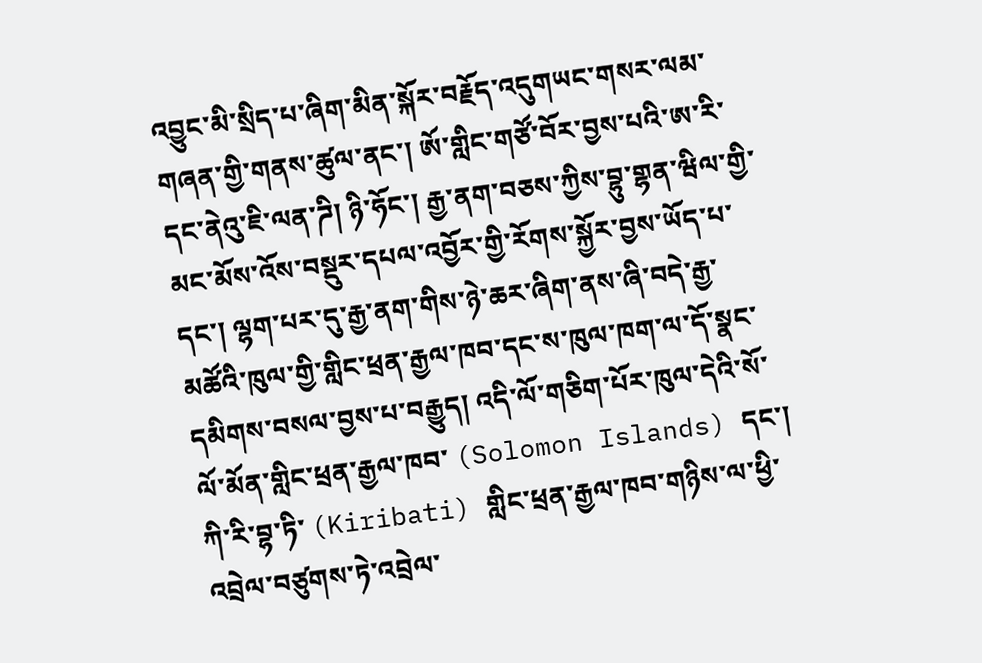འབྱུང་མི་སྲིད་པ་ཞིག་མིན་སྐོར་བརྗོད་འདུགཡང་གསར་ལམ་གཞན་གྱི་གནས་ཚུལ་ནང་། ཨོ་གླིང་གཙོ་བོར་བྱས་པའི་ཨ་རི་དང་ནེའུ་ཇི་ལན་ཌི། ཉི་ཧོང་། རྒྱ་ནག་བཅས་ཀྱིས་བྷུ་གྷན་ཝིལ་གྱི་མང་མོས་འོས་བསྡུར་དཔལ་འབྱོར་གྱི་རོགས་སྐྱོར་བྱས་ཡོད་པ་དང་། ལྷག་པར་དུ་རྒྱ་ནག་གིས་ཉེ་ཆར་ཞིག་ནས་ཞི་བདེ་རྒྱ་མཚོའི་ཁུལ་གྱི་གླིང་ཕྲན་རྒྱལ་ཁབ་དང་ས་ཁུལ་ཁག་ལ་དོ་སྣང་དམིགས་བསལ་བྱས་པ་བརྒྱུད། འདི་ལོ་གཅིག་པོར་ཁུལ་དེའི་སོ་ལོ་མོན་གླིང་ཕྲན་རྒྱལ་ཁབ་ (Solomon Islands) དང་། ཀི་རི་བྷ་ཏི་ (Kiribati) གླིང་ཕྲན་རྒྱལ་ཁབ་གཉིས་ལ་ཕྱི་འབྲེལ་བཙུགས་ཏེ་འབྲེལ་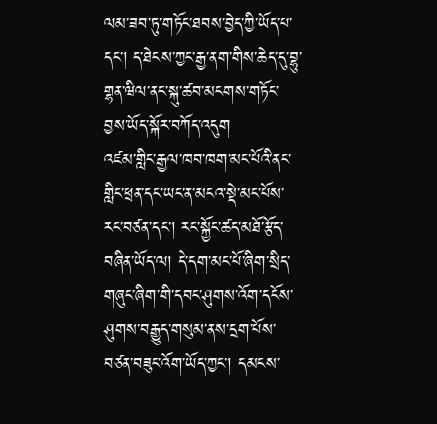ལམ་ཟབ་ཏུ་གཏོང་ཐབས་བྱེད་ཀྱི་ཡོད་པ་དང་། ད་ཐེངས་ཀྱང་རྒྱ་ནག་གིས་ཆེད་དུ་བྷུ་གྷན་ཝིལ་ནང་སྐུ་ཚབ་མངགས་གཏོང་བྱས་ཡོད་སྐོར་བཀོད་འདུག
འཛམ་གླིང་རྒྱལ་ཁབ་ཁག་མང་པོའི་ནང་གླིང་ཕྲན་དང་ཡང་ན་མངའ་སྡེ་མང་པོས་རང་བཙན་དང་། རང་སྐྱོང་ཚད་མཐོ་རྩོད་བཞིན་ཡོད་ལ། དེ་དག་མང་པོ་ཞིག་སྲིད་གཞུང་ཞིག་གི་དབང་ཤུགས་འོག་དངོས་ཤུགས་བརྒྱུད་གསུམ་ནས་དྲག་པོས་བཙན་བཟུང་འོག་ཡོད་ཀྱང་། དམངས་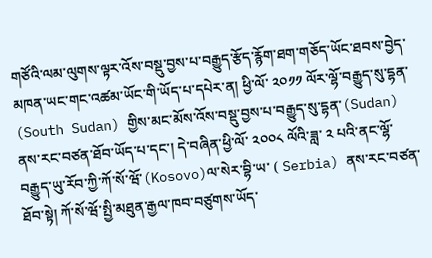གཙོའི་ལམ་ལུགས་ལྟར་འོས་བསྡུ་བྱས་པ་བརྒྱུད་རྩོད་རྙོག་ཐག་གཅོད་ཡོང་ཐབས་བྱེད་མཁན་ཡང་གང་འཚམ་ཡོང་གི་ཡོད་པ་དཔེར་ན། ཕྱི་ལོ་ ༢༠༡༡ ལོར་ལྷོ་བརྒྱུད་སུ་དྷན་ (South Sudan) གྱིས་མང་མོས་འོས་བསྡུ་བྱས་པ་བརྒྱུད་སུ་དྷན་(Sudan) ནས་རང་བཙན་ཐོབ་ཡོད་པ་དང་། དེ་བཞིན་ཕྱི་ལོ་ ༢༠༠༨ ལོའི་ཟླ་ ༢ པའི་ནང་ལྷོ་བརྒྱུད་ཡུ་རོབ་ཀྱི་ཀོ་སོ་ཝོ་(Kosovo)ལ་སེར་བྷི་ཡ་ ( Serbia) ནས་རང་བཙན་ཐོབ་སྟེ། ཀོ་སོ་ཝོ་སྤྱི་མཐུན་རྒྱལ་ཁབ་བཙུགས་ཡོད་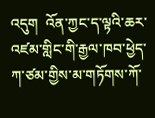འདུག  འོན་ཀྱང་ད་ལྟའི་ཆར་འཛམ་གླིང་གི་རྒྱལ་ཁབ་ཕྱེད་ཀ་ཙམ་གྱིས་མ་གཏོགས་ཀོ་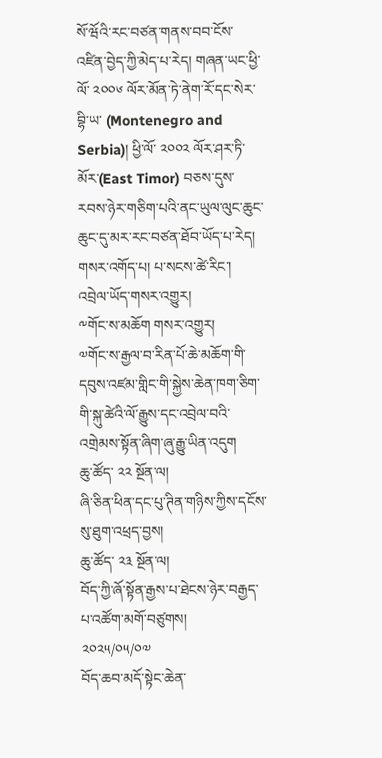སོ་ཝོའི་རང་བཙན་གནས་བབ་ངོས་འཛིན་བྱེད་ཀྱི་མེད་པ་རེད། གཞན་ཡང་ཕྱི་ལོ་ ༢༠༠༦ ལོར་མོན་ཏེ་ནེག་རོ་དང་སེར་བྷི་ཡ་ (Montenegro and Serbia)། ཕྱི་ལོ་ ༢༠༠༢ ལོར་ཤར་ཏི་མོར་(East Timor) བཅས་དུས་རབས་ཉེར་གཅིག་པའི་ནང་ཡུལ་ལུང་ཆུང་ཆུང་དུ་མར་རང་བཙན་ཐོབ་ཡོད་པ་རེད།
གསར་འགོད་པ། པ་སངས་ཚེ་རིང་།
འབྲེལ་ཡོད་གསར་འགྱུར།
༸གོང་ས་མཆོག གསར་འགྱུར།
༧གོང་ས་རྒྱལ་བ་རིན་པོ་ཆེ་མཆོག་གི་དབུས་འཛམ་གླིང་གི་སྐྱེས་ཆེན་ཁག་ཅིག་གི་སྐུ་ཚེའི་ལོ་རྒྱུས་དང་འབྲེལ་བའི་འགྲེམས་སྟོན་ཞིག་ཞུ་རྒྱུ་ཡིན་འདུག
ཆུ་ཚོད་ ༢༢ སྔོན་ལ།
ཞི་ཅིན་ཕིན་དང་པུ་ཊིན་གཉིས་ཀྱིས་དངོས་སུ་ཐུག་འཕྲད་བྱས།
ཆུ་ཚོད་ ༢༣ སྔོན་ལ།
བོད་ཀྱི་ཞོ་སྟོན་རྒྱས་པ་ཐེངས་ཉེར་བརྒྱད་པ་འཚོག་མགོ་བཙུགས།
༢༠༢༥/༠༥/༠༧
བོད་ཆབ་མདོ་སྟེང་ཆེན་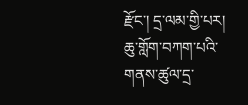རྫོང་། དྲ་ལམ་གྱི་པར།
ཆུ་གློག་བཀག་པའི་གནས་ཚུལ་དྲ་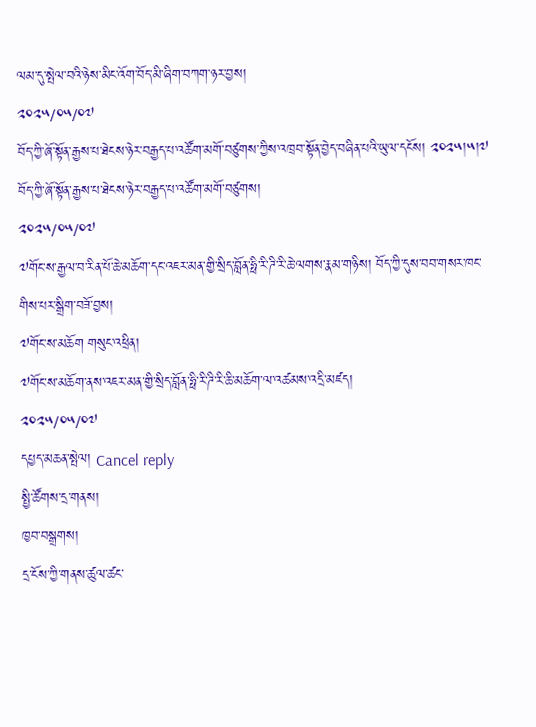ལམ་དུ་སྤེལ་བའི་ཉེས་མིང་འོག་བོད་མི་ཞིག་བཀག་ཉར་བྱས།
༢༠༢༥/༠༥/༠༧
བོད་ཀྱི་ཞོ་སྟོན་རྒྱས་པ་ཐེངས་ཉེར་བརྒྱད་པ་འཚོག་མགོ་བཙུགས་ཀྱིས་འཁྲབ་སྟོན་བྱེད་བཞིན་པའི་ཡུལ་དངོས། ༢༠༢༥།༥།༧
བོད་ཀྱི་ཞོ་སྟོན་རྒྱས་པ་ཐེངས་ཉེར་བརྒྱད་པ་འཚོག་མགོ་བཙུགས།
༢༠༢༥/༠༥/༠༧
༧གོང་ས་རྒྱལ་བ་རིན་པོ་ཆེ་མཆོག་དང་འཇར་མན་གྱི་སྲིད་བློན་ཧྥི་རི་ཌི་རི་ཆེ་ལགས་རྣམ་གཉིས། བོད་ཀྱི་དུས་བབ་གསར་ཁང་གིས་པར་སྒྲིག་བཟོ་བྱས།
༧གོང་ས་མཆོག གསུང་འཕྲིན།
༧གོང་ས་མཆོག་ནས་འཇར་མན་གྱི་སྲིད་བློན་ཧྥི་རི་ཌི་རི་ཆི་མཆོག་ལ་འཚམས་འདྲི་མཛད།
༢༠༢༥/༠༥/༠༧
དཔྱད་མཆན་སྤེལ། Cancel reply
སྤྱི་ཚོགས་དྲ་གནས།
ཁྱབ་བསྒྲགས།
དྲ་ངོས་ཀྱི་གནས་ཚུལ་ཚང་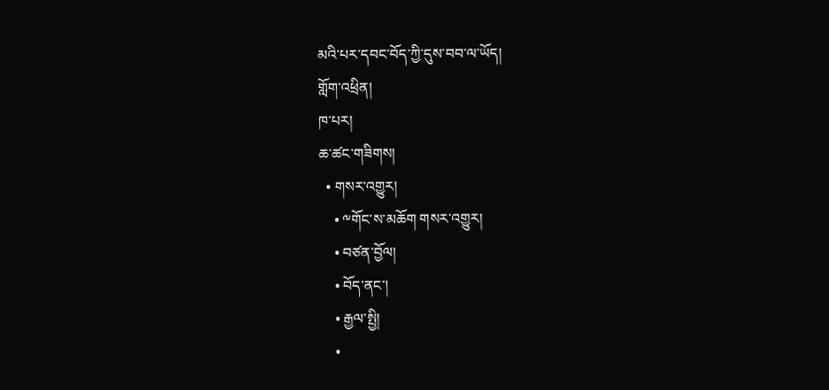མའི་པར་དབང་བོད་ཀྱི་དུས་བབ་ལ་ཡོད།
གློག་འཕྲིན།
ཁ་པར།
ཆ་ཚང་གཟིགས།
  • གསར་འགྱུར།
    • ༸གོང་ས་མཆོག གསར་འགྱུར།
    • བཙན་བྱོལ།
    • བོད་ནང་།
    • རྒྱལ་སྤྱི།
    •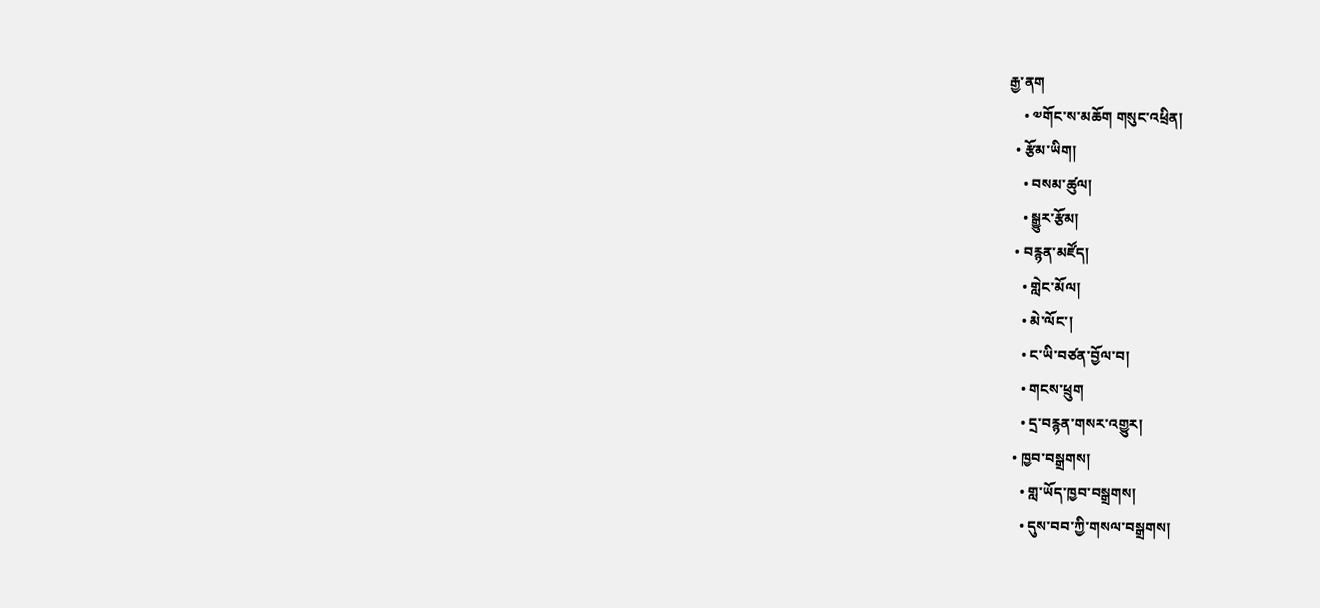རྒྱ་ནག
    • ༧གོང་ས་མཆོག གསུང་འཕྲིན།
  • རྩོམ་ཡིག།
    • བསམ་ཚུལ།
    • སྒྱུར་རྩོམ།
  • བརྙན་མཛོད།
    • གླེང་མོལ།
    • མེ་ལོང་།
    • ང་ཡི་བཙན་བྱོལ་བ།
    • གངས་ཕྲུག
    • དྲ་བརྙན་གསར་འགྱུར།
  • ཁྱབ་བསྒྲགས།
    • གླ་ཡོད་ཁྱབ་བསྒྲགས།
    • དུས་བབ་ཀྱི་གསལ་བསྒྲགས།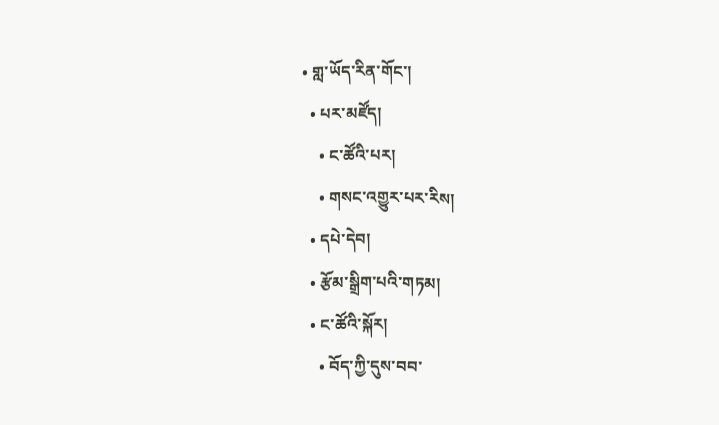• གླ་ཡོད་རིན་གོང་།
  • པར་མཛོད།
    • ང་ཚོའི་པར།
    • གསང་འགྱུར་པར་རིས།
  • དཔེ་དེབ།
  • རྩོམ་སྒྲིག་པའི་གཏམ།
  • ང་ཚོའི་སྐོར།
    • བོད་ཀྱི་དུས་བབ་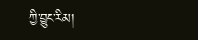ཀྱི་བྱུང་རིམ།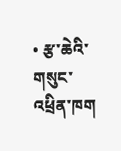• རྩ་ཆེའི་གསུང་འཕྲིན་ཁག